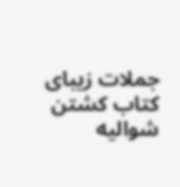جملات زیبای کتاب کشتن شوالیه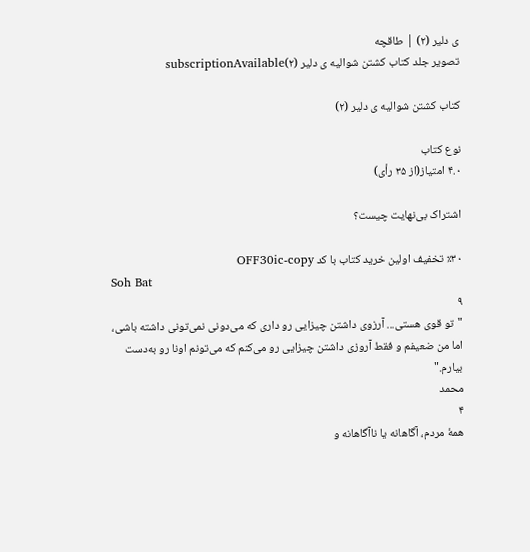ی دلیر (۲) | طاقچه
تصویر جلد کتاب کشتن شوالیه ی دلیر (۲)subscriptionAvailable

کتاب کشتن شوالیه ی دلیر (۲)

نوع کتاب
۴.۰ امتیاز(از ۳۵ رأی)

اشتراک بی‌نهایت چیست؟

٪۳۰ تخفیف اولین خرید کتاب با کد OFF30ic-copy
Soh Bat
۹
"تو قوی هستی... آرزوی داشتن چیزایی رو داری که می‌دونی نمی‌تونی داشته باشی، اما من ضعیفم و فقط آروزی داشتن چیزایی رو می‌کنم که می‌تونم اونا رو به‌دست بیارم."
محمد
۴
همهٔ مردم، آگاهانه یا ناآگاهانه و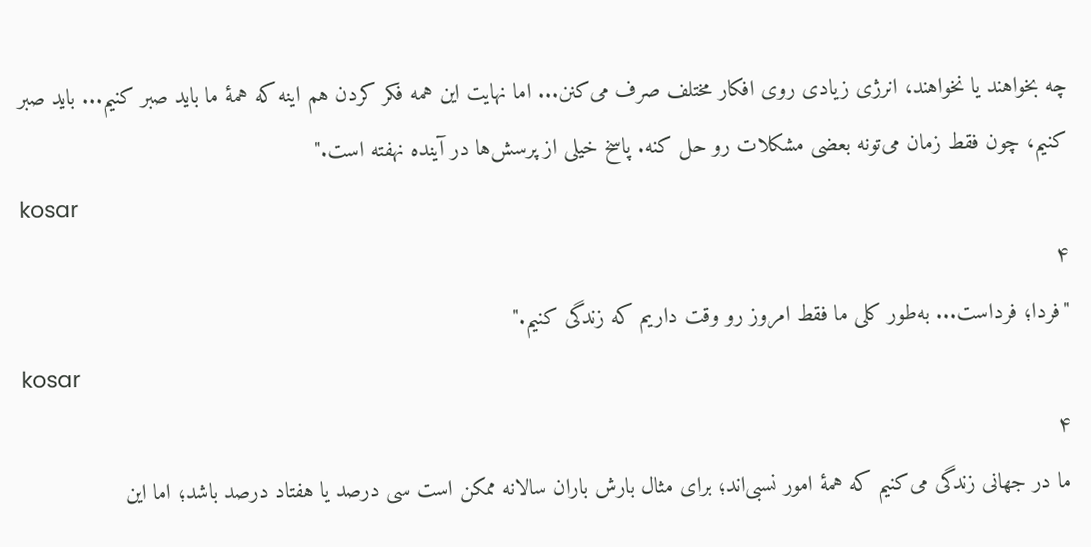چه بخواهند یا نخواهند، انرژی زیادی روی افکار مختلف صرف می‌کنن... اما نهایت این همه فکر کردن هم اینه که همهٔ ما باید صبر کنیم... باید صبر کنیم، چون فقط زمان می‌تونه بعضی مشکلات رو حل کنه. پاسخ خیلی از پرسش‌ها در آینده نهفته است."
kosar
۴
"فردا؛ فرداست... به‌طور کلی ما فقط امروز رو وقت داریم که زندگی کنیم."
kosar
۴
ما در جهانی زندگی می‌کنیم که همهٔ امور نسبی‌اند؛ برای مثال بارش باران سالانه ممکن است سی درصد یا هفتاد درصد باشد؛ اما این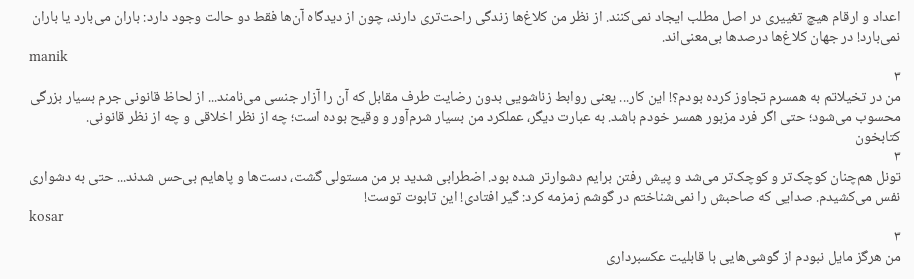اعداد و ارقام هیچ تغییری در اصل مطلب ایجاد نمی‌کنند. از نظر من کلاغ‌ها زندگی راحت‌تری دارند، چون از دیدگاه آن‌ها فقط دو حالت وجود دارد: باران می‌بارد یا باران نمی‌بارد! در جهان کلاغ‌ها درصدها بی‌معنی‌اند.
manik
۳
من در تخیلاتم به همسرم تجاوز کرده بودم؟! این کار... یعنی روابط زناشویی بدون رضایت طرف مقابل که آن را آزار جنسی می‌نامند... از لحاظ قانونی جرم بسیار بزرگی محسوب می‌شود؛ حتی اگر فرد مزبور همسر خودم باشد. به عبارت دیگر، عملکرد من بسیار شرم‌آور و وقیح بوده است؛ چه از نظر اخلاقی و چه از نظر قانونی.
کتابخون
۳
تونل هم‌چنان کوچک‌تر و کوچک‌تر می‌شد و پیش رفتن برایم دشوارتر شده بود. اضطرابی شدید بر من مستولی گشت، دست‌ها و پاهایم بی‌حس شدند... حتی به دشواری نفس می‌کشیدم. صدایی که صاحبش را نمی‌شناختم در گوشم زمزمه کرد: گیر افتادی! این تابوت توست!
kosar
۳
من هرگز مایل نبودم از گوشی‌هایی با قابلیت عکسبرداری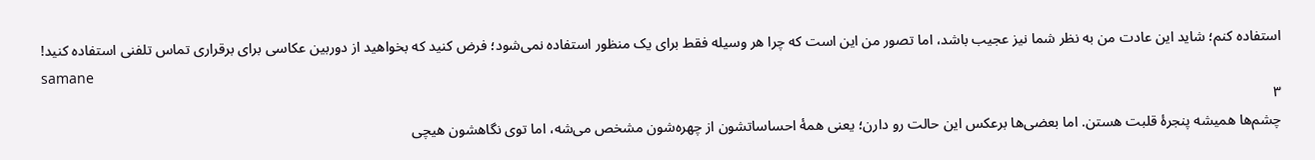استفاده کنم؛ شاید این عادت من به نظر شما نیز عجیب باشد، اما تصور من این است که چرا هر وسیله فقط برای یک منظور استفاده نمی‌شود؛ فرض کنید که بخواهید از دوربین عکاسی برای برقراری تماس تلفنی استفاده کنید!
samane
۳
چشم‌ها همیشه پنجرهٔ قلبت هستن. اما بعضی‌ها برعکس این حالت رو دارن؛ یعنی همهٔ احساساتشون از چهره‌شون مشخص می‌شه، اما توی نگاهشون هیچی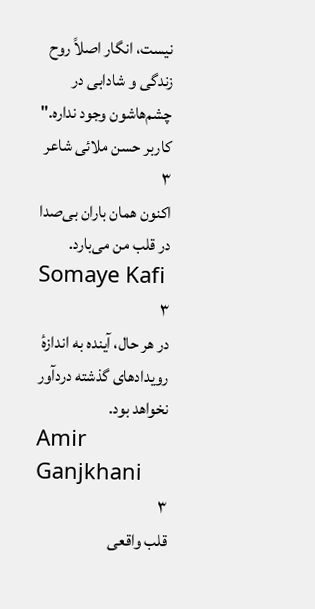نیست، انگار اصلاً روح زندگی و شادابی در چشم‌هاشون وجود نداره."
کاربر حسن ملائی شاعر
۳
اکنون همان باران بی‌صدا در قلب من می‌بارد.
Somaye Kafi
۳
در هر حال، آینده به اندازهٔ رویدادهای گذشته دردآور نخواهد بود.
Amir Ganjkhani
۳
قلب واقعی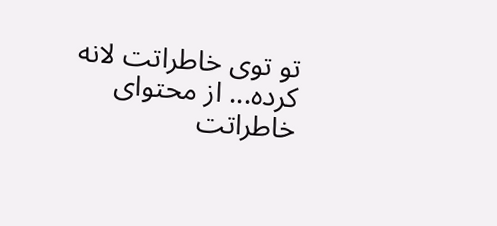تو توی خاطراتت لانه کرده... از محتوای خاطراتت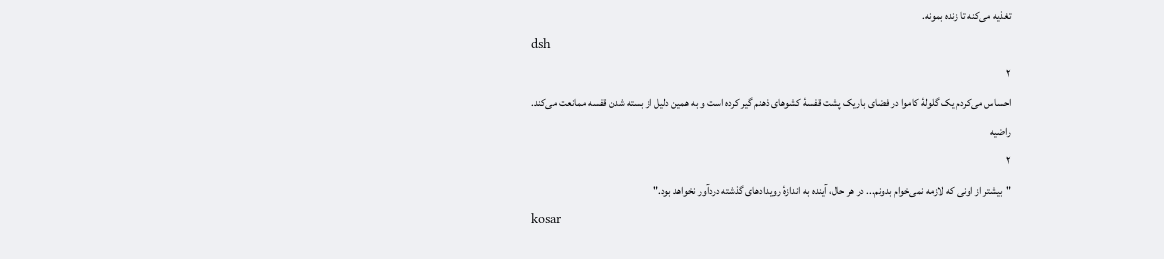تغذیه می‌کنه تا زنده بمونه.
dsh
۲
احساس می‌کردم یک گلولهٔ کاموا در فضای باریک پشت قفسهٔ کشوهای ذهنم گیر کرده است و به همین دلیل از بسته شدن قفسه ممانعت می‌کند.
راضیه
۲
"بیشتر از اونی که لازمه نمی‌خوام بدونم... در هر حال، آینده به اندازهٔ رویدادهای گذشته دردآور نخواهد بود."
kosar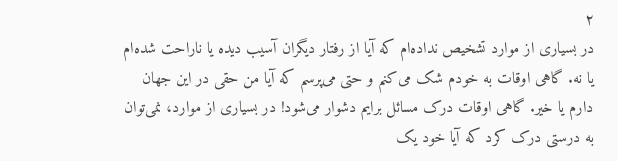۲
در بسیاری از موارد تشخیص نداده‌ام که آیا از رفتار دیگران آسیب دیده یا ناراحت شده‌ام یا نه. گاهی اوقات به خودم شک می‌کنم و حتی می‌پرسم که آیا من حقی در این جهان دارم یا خیر. گاهی اوقات درک مسائل برایم دشوار می‌شود! در بسیاری از موارد، نمی‌توان به درستی درک کرد که آیا خود یک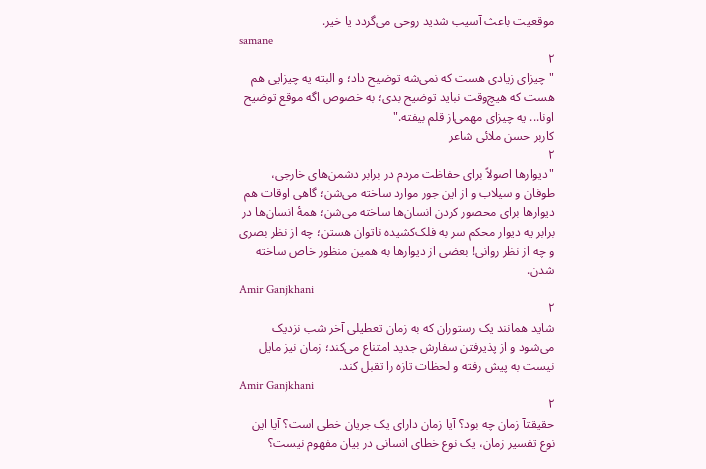موقعیت باعث آسیب شدید روحی می‌گردد یا خیر.
samane
۲
"چیزای زیادی هست که نمی‌شه توضیح داد؛ و البته یه چیزایی هم هست که هیچ‌وقت نباید توضیح بدی؛ به خصوص اگه موقع توضیح اونا... یه چیزای مهمی‌از قلم بیفته."
کاربر حسن ملائی شاعر
۲
"دیوارها اصولاً برای حفاظت مردم در برابر دشمن‌های خارجی، طوفان و سیلاب و از این جور موارد ساخته می‌شن؛ گاهی اوقات هم دیوارها برای محصور کردن انسان‌ها ساخته می‌شن؛ همهٔ انسان‌ها در برابر یه دیوار محکم سر به فلک‌کشیده ناتوان هستن؛ چه از نظر بصری و چه از نظر روانی! بعضی از دیوارها به همین منظور خاص ساخته شدن.
Amir Ganjkhani
۲
شاید همانند یک رستوران که به زمان تعطیلی آخر شب نزدیک می‌شود و از پذیرفتن سفارش جدید امتناع می‌کند؛ زمان نیز مایل نیست به پیش رفته و لحظات تازه را تقبل کند.
Amir Ganjkhani
۲
حقیقتآ زمان چه بود؟ آیا زمان دارای یک جریان خطی است؟ آیا این نوع تفسیر زمان، یک نوع خطای انسانی در بیان مفهوم نیست؟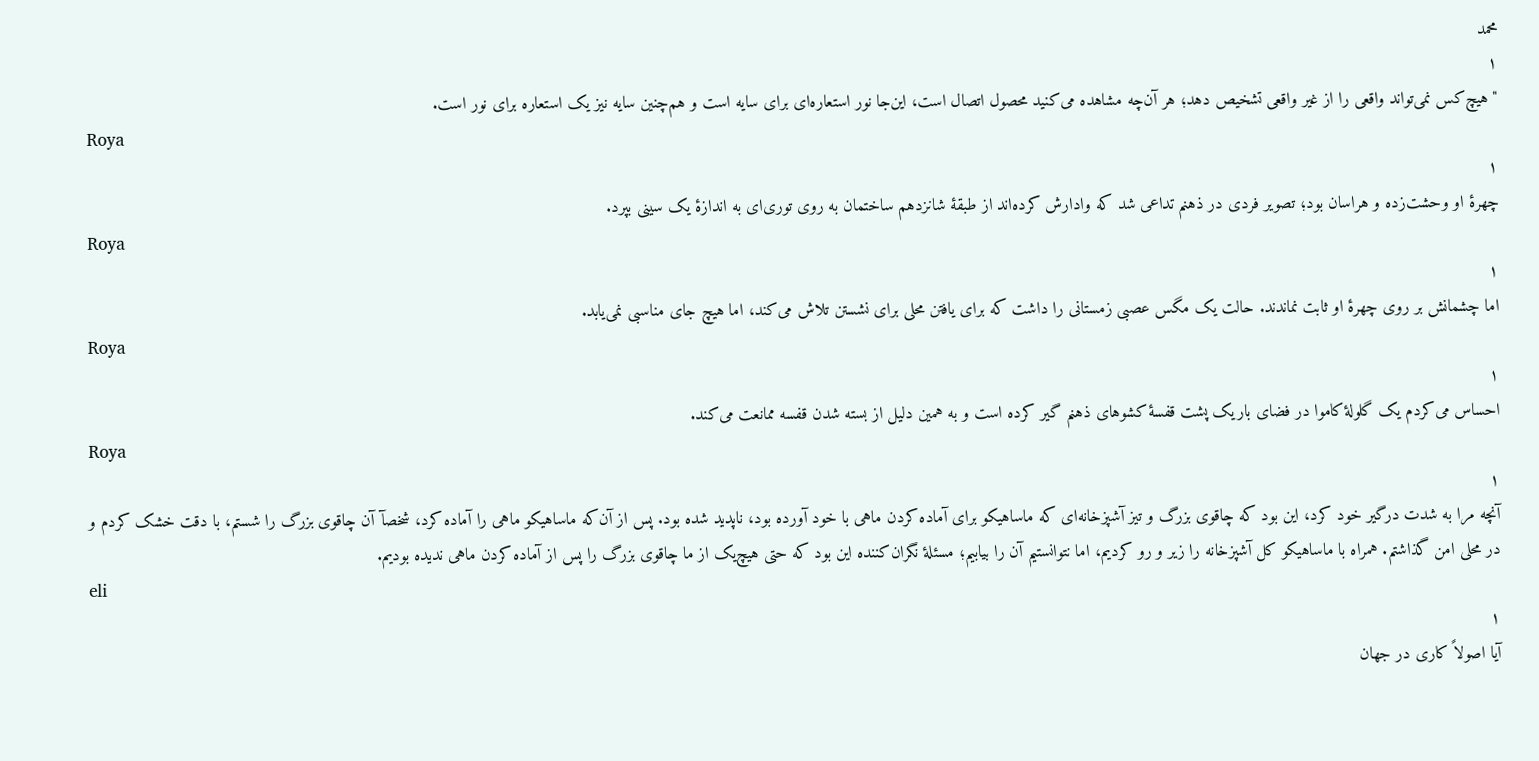محمد
۱
"هیچ‌کس نمی‌تواند واقعی را از غیر واقعی تشخیص دهد؛ هر آن‌چه مشاهده می‌کنید محصول اتصال است، این‌جا نور استعاره‌ای برای سایه است و هم‌چنین سایه نیز یک استعاره برای نور است.
Roya
۱
چهرهٔ او وحشت‌زده و هراسان بود؛ تصویر فردی در ذهنم تداعی شد که وادارش کرده‌اند از طبقهٔ شانزدهم ساختمان به روی توری‌ای به اندازهٔ یک سینی بپرد.
Roya
۱
اما چشمانش بر روی چهرهٔ او ثابت نماندند. حالت یک مگس عصبی زمستانی را داشت که برای یافتن محلی برای نشستن تلاش می‌کند، اما هیچ جای مناسبی نمی‌یابد.
Roya
۱
احساس می‌کردم یک گلولهٔ کاموا در فضای باریک پشت قفسهٔ کشوهای ذهنم گیر کرده است و به همین دلیل از بسته شدن قفسه ممانعت می‌کند.
Roya
۱
آنچه مرا به شدت درگیر خود کرد، این بود که چاقوی بزرگ و تیز آشپزخانه‌ای که ماساهیکو برای آماده کردن ماهی با خود آورده بود، ناپدید شده بود. پس از آن‌که ماساهیکو ماهی را آماده کرد، شخصآ آن چاقوی بزرگ را شستم، با دقت خشک کردم و در محلی امن گذاشتم. همراه با ماساهیکو کل آشپزخانه را زیر و رو کردیم، اما نتوانستیم آن را بیابیم؛ مسئلهٔ نگران‌کننده این بود که حتی هیچ‌یک از ما چاقوی بزرگ را پس از آماده کردن ماهی ندیده بودیم.
eli
۱
آیا اصولاً کاری در جهان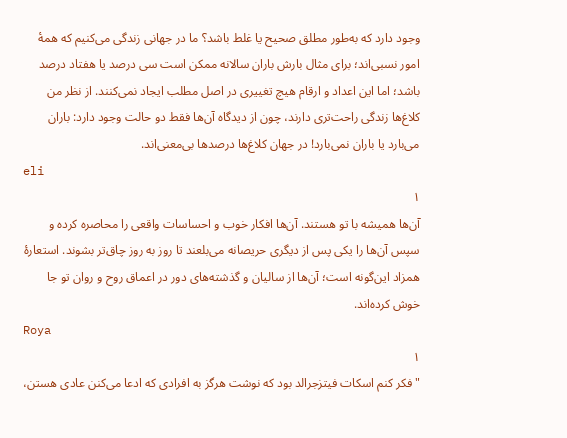وجود دارد که به‌طور مطلق صحیح یا غلط باشد؟ ما در جهانی زندگی می‌کنیم که همهٔ امور نسبی‌اند؛ برای مثال بارش باران سالانه ممکن است سی درصد یا هفتاد درصد باشد؛ اما این اعداد و ارقام هیچ تغییری در اصل مطلب ایجاد نمی‌کنند. از نظر من کلاغ‌ها زندگی راحت‌تری دارند، چون از دیدگاه آن‌ها فقط دو حالت وجود دارد: باران می‌بارد یا باران نمی‌بارد! در جهان کلاغ‌ها درصدها بی‌معنی‌اند.
eli
۱
آن‌ها همیشه با تو هستند. آن‌ها افکار خوب و احساسات واقعی را محاصره کرده و سپس آن‌ها را یکی پس از دیگری حریصانه می‌بلعند تا روز به روز چاق‌تر بشوند. استعارهٔ همزاد این‌گونه است؛ آن‌ها از سالیان و گذشته‌های دور در اعماق روح و روان تو جا خوش کرده‌اند.
Roya
۱
"فکر کنم اسکات فیتزجرالد بود که نوشت هرگز به افرادی که ادعا می‌کنن عادی هستن،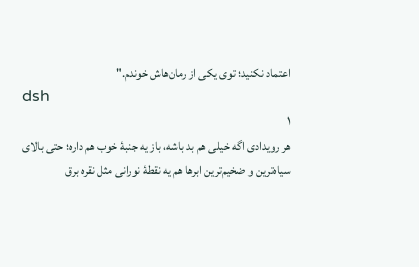اعتماد نکنید؛ توی یکی از رمان‌هاش خوندم."
dsh
۱
هر رویدادی اگه خیلی هم بد باشه، باز یه جنبهٔ خوب هم داره؛ حتی بالای سیاه‌ترین و ضخیم‌ترین ابرها هم یه نقطهٔ نورانی مثل نقره برق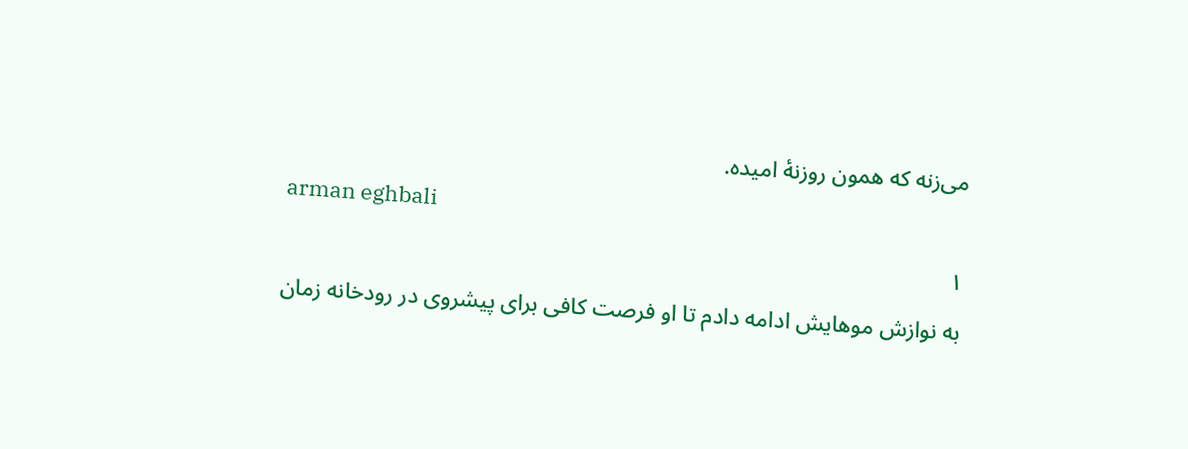می‌زنه که همون روزنهٔ امیده.
arman eghbali
۱
به نوازش موهایش ادامه دادم تا او فرصت کافی برای پیشروی در رودخانه زمان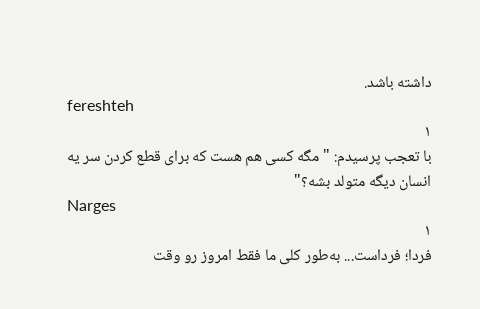داشته باشد.
fereshteh
۱
با تعجب پرسیدم: "مگه کسی هم هست که برای قطع کردن سر یه انسان دیگه متولد بشه؟"
Narges
۱
فردا؛ فرداست... به‌طور کلی ما فقط امروز رو وقت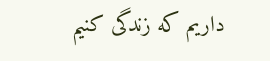داریم که زندگی کنیم